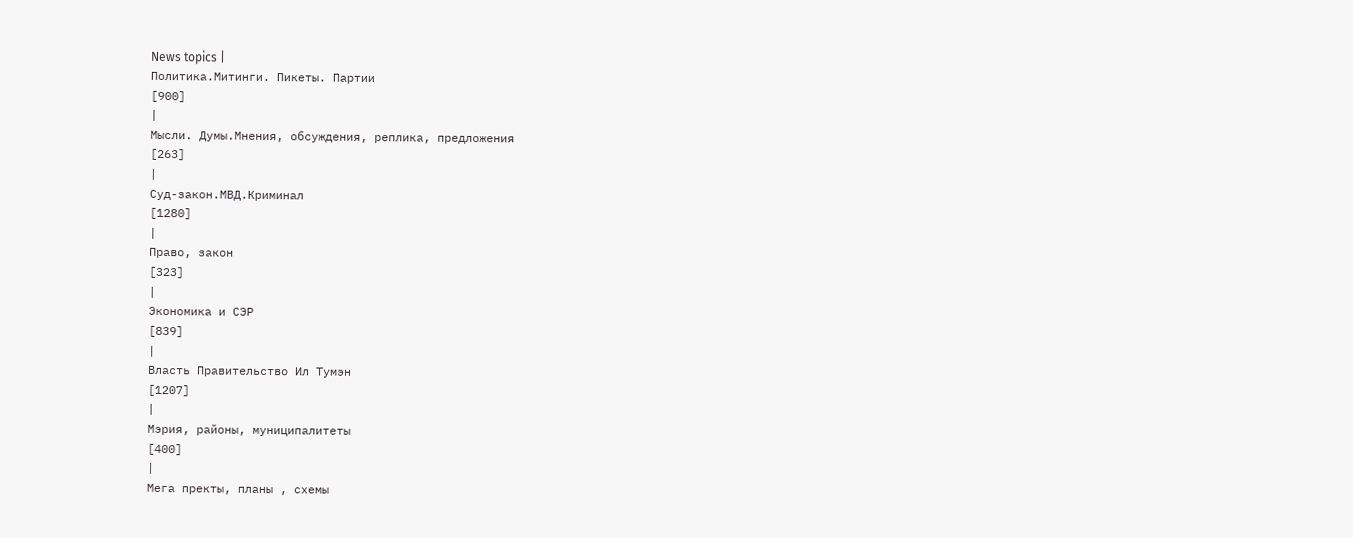News topics |
Политика.Митинги. Пикеты. Партии
[900]
|
Мысли. Думы.Мнения, обсуждения, реплика, предложения
[263]
|
Суд-закон.МВД.Криминал
[1280]
|
Право, закон
[323]
|
Экономика и СЭР
[839]
|
Власть Правительство Ил Тумэн
[1207]
|
Мэрия, районы, муниципалитеты
[400]
|
Мега пректы, планы , схемы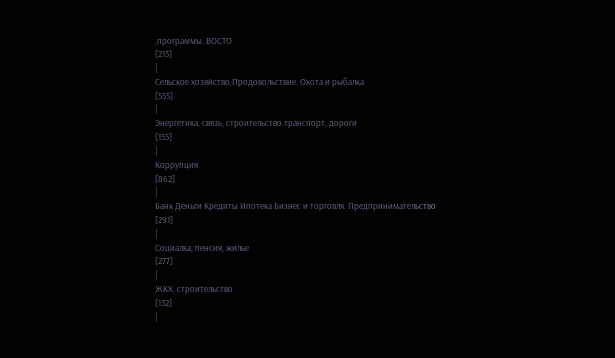,программы. ВОСТО
[215]
|
Сельское хозяйство,Продовольствие. Охота и рыбалка
[555]
|
Энергетика, связь, строительство.транспорт, дороги
[155]
|
Коррупция
[862]
|
Банк Деньги Кредиты Ипотека Бизнес и торговля. Предпринимательство
[291]
|
Социалка, пенсия, жилье
[277]
|
ЖКХ, строительство
[132]
|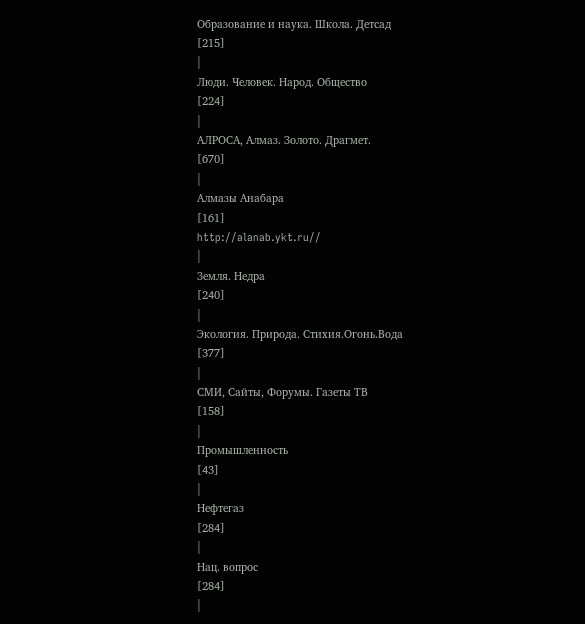Образование и наука. Школа. Детсад
[215]
|
Люди. Человек. Народ. Общество
[224]
|
АЛРОСА, Алмаз. Золото. Драгмет.
[670]
|
Алмазы Анабара
[161]
http://alanab.ykt.ru//
|
Земля. Недра
[240]
|
Экология. Природа. Стихия.Огонь.Вода
[377]
|
СМИ, Сайты, Форумы. Газеты ТВ
[158]
|
Промышленность
[43]
|
Нефтегаз
[284]
|
Нац. вопрос
[284]
|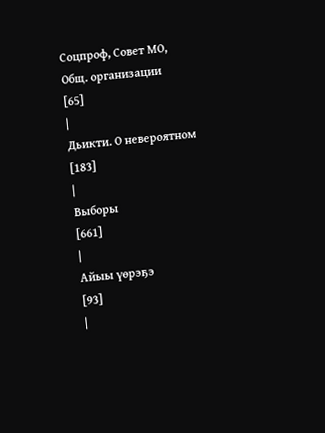Соцпроф, Совет МО, Общ. организации
[65]
|
Дьикти. О невероятном
[183]
|
Выборы
[661]
|
Айыы үөрэҕэ
[93]
|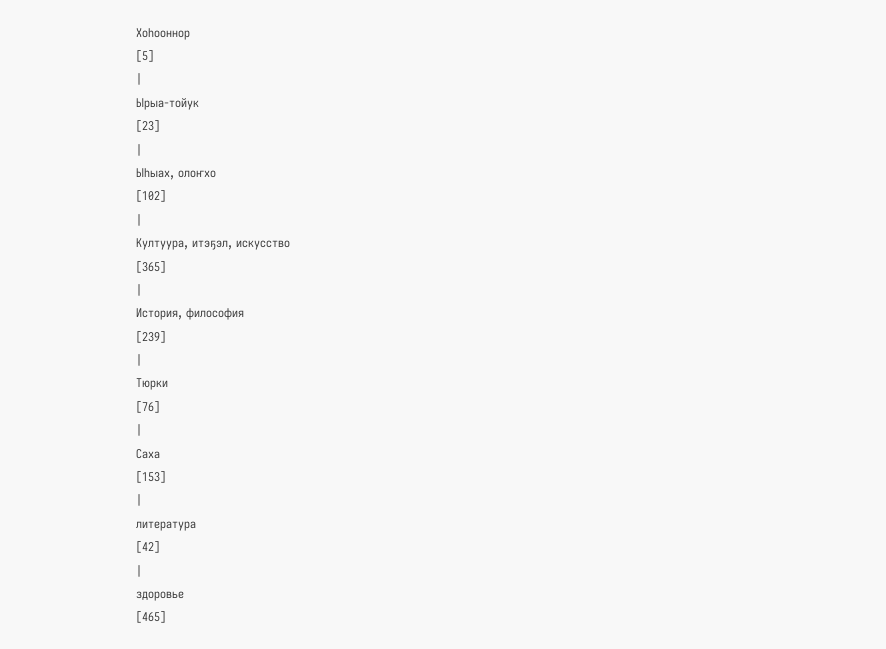Хоһооннор
[5]
|
Ырыа-тойук
[23]
|
Ыһыах, олоҥхо
[102]
|
Култуура, итэҕэл, искусство
[365]
|
История, философия
[239]
|
Тюрки
[76]
|
Саха
[153]
|
литература
[42]
|
здоровье
[465]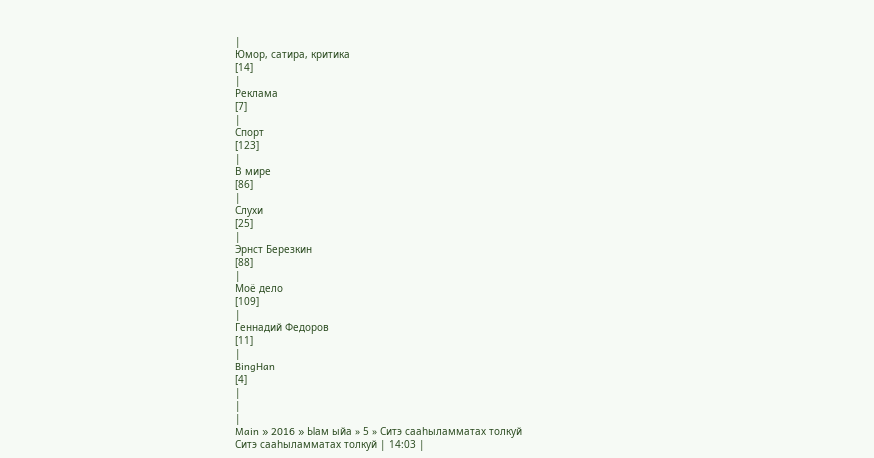|
Юмор, сатира, критика
[14]
|
Реклама
[7]
|
Спорт
[123]
|
В мире
[86]
|
Слухи
[25]
|
Эрнст Березкин
[88]
|
Моё дело
[109]
|
Геннадий Федоров
[11]
|
BingHan
[4]
|
|
|
Main » 2016 » Ыам ыйа » 5 » Ситэ сааһыламматах толкуй
Ситэ сааһыламматах толкуй | 14:03 |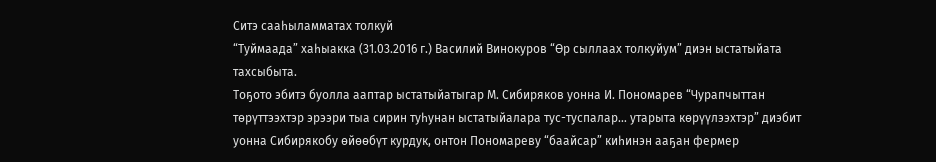Ситэ сааһыламматах толкуй
“Туймаада” хаһыакка (31.03.2016 г.) Василий Винокуров “Өр сыллаах толкуйум” диэн ыстатыйата тахсыбыта.
Тоҕото эбитэ буолла ааптар ыстатыйатыгар М. Сибиряков уонна И. Пономарев “Чурапчыттан төрүттээхтэр эрээри тыа сирин туһунан ыстатыйалара тус-туспалар… утарыта көрүүлээхтэр” диэбит уонна Сибирякобу өйөөбүт курдук, онтон Пономареву “баайсар” киһинэн ааҕан фермер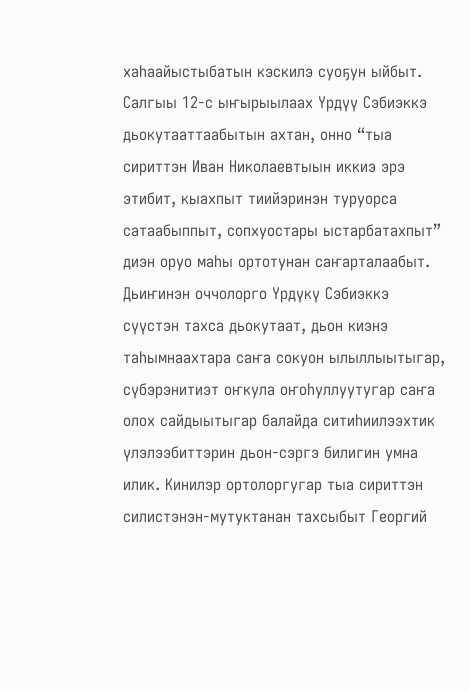хаһаайыстыбатын кэскилэ суоҕун ыйбыт. Салгыы 12-с ыҥырыылаах Үрдүү Сэбиэккэ дьокутааттаабытын ахтан, онно “тыа сириттэн Иван Николаевтыын иккиэ эрэ этибит, кыахпыт тиийэринэн туруорса сатаабыппыт, сопхуостары ыстарбатахпыт” диэн оруо маһы ортотунан саҥарталаабыт.
Дьиҥинэн оччолорго Үрдүкү Сэбиэккэ сүүстэн тахса дьокутаат, дьон киэнэ таһымнаахтара саҥа сокуон ылыллыытыгар, сүбэрэнитиэт оҥкула оҥоһуллуутугар саҥа олох сайдыытыгар балайда ситиһиилээхтик үлэлээбиттэрин дьон-сэргэ билигин умна илик. Кинилэр ортолоргугар тыа сириттэн силистэнэн-мутуктанан тахсыбыт Георгий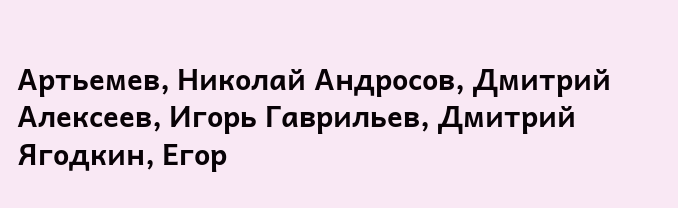Артьемев, Николай Андросов, Дмитрий Алексеев, Игорь Гаврильев, Дмитрий Ягодкин, Егор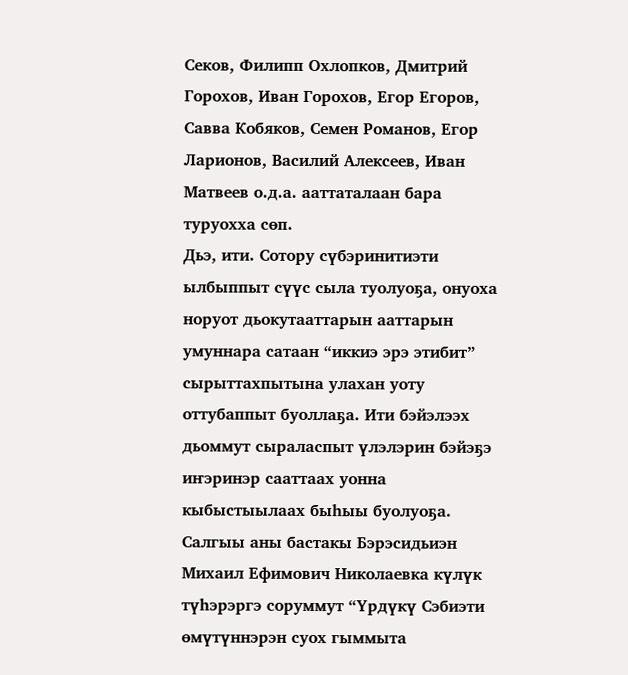Секов, Филипп Охлопков, Дмитрий Горохов, Иван Горохов, Егор Егоров, Савва Кобяков, Семен Романов, Егор Ларионов, Василий Алексеев, Иван Матвеев о.д.а. ааттаталаан бара туруохха сөп.
Дьэ, ити. Сотору сүбэринитиэти ылбыппыт сүүс сыла туолуоҕа, онуоха норуот дьокутааттарын ааттарын умуннара сатаан “иккиэ эрэ этибит” сырыттахпытына улахан уоту оттубаппыт буоллаҕа. Ити бэйэлээх дьоммут сыраласпыт үлэлэрин бэйэҕэ иҥэринэр сааттаах уонна кыбыстыылаах быһыы буолуоҕа.
Салгыы аны бастакы Бэрэсидьиэн Михаил Ефимович Николаевка күлүк түһэрэргэ соруммут “Үрдүкү Сэбиэти өмүтүннэрэн суох гыммыта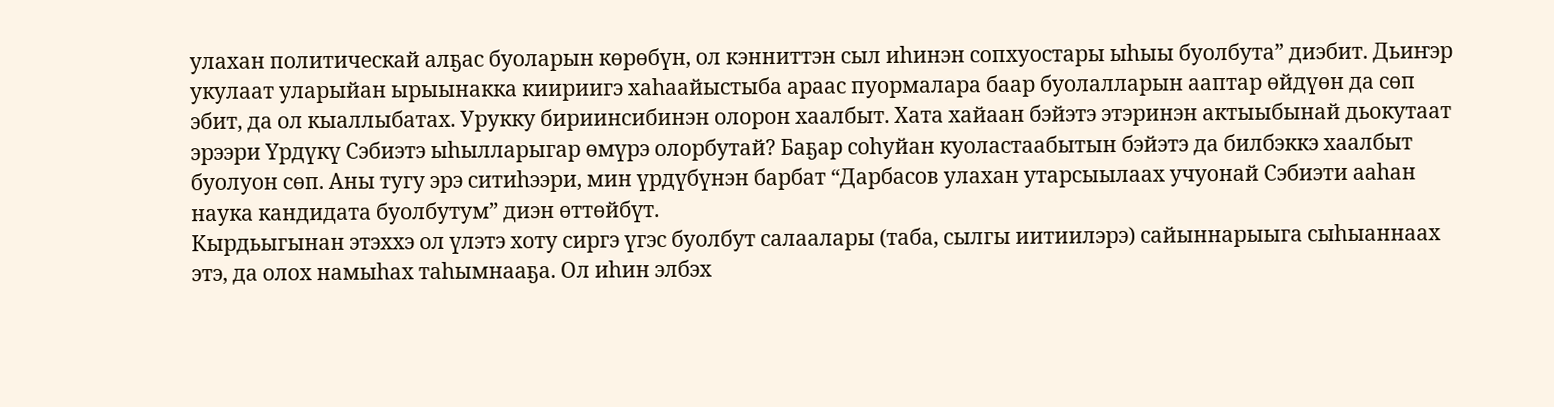улахан политическай алҕас буоларын көрөбүн, ол кэнниттэн сыл иһинэн сопхуостары ыһыы буолбута” диэбит. Дьиҥэр укулаат уларыйан ырыынакка киириигэ хаһаайыстыба араас пуормалара баар буолалларын ааптар өйдүөн да сөп эбит, да ол кыаллыбатах. Урукку бириинсибинэн олорон хаалбыт. Хата хайаан бэйэтэ этэринэн актыыбынай дьокутаат эрээри Үрдүкү Сэбиэтэ ыһылларыгар өмүрэ олорбутай? Баҕар соһуйан куоластаабытын бэйэтэ да билбэккэ хаалбыт буолуон сөп. Аны тугу эрэ ситиһээри, мин үрдүбүнэн барбат “Дарбасов улахан утарсыылаах учуонай Сэбиэти ааһан наука кандидата буолбутум” диэн өттөйбүт.
Кырдьыгынан этэххэ ол үлэтэ хоту сиргэ үгэс буолбут салаалары (таба, сылгы иитиилэрэ) сайыннарыыга сыһыаннаах этэ, да олох намыһах таһымнааҕа. Ол иһин элбэх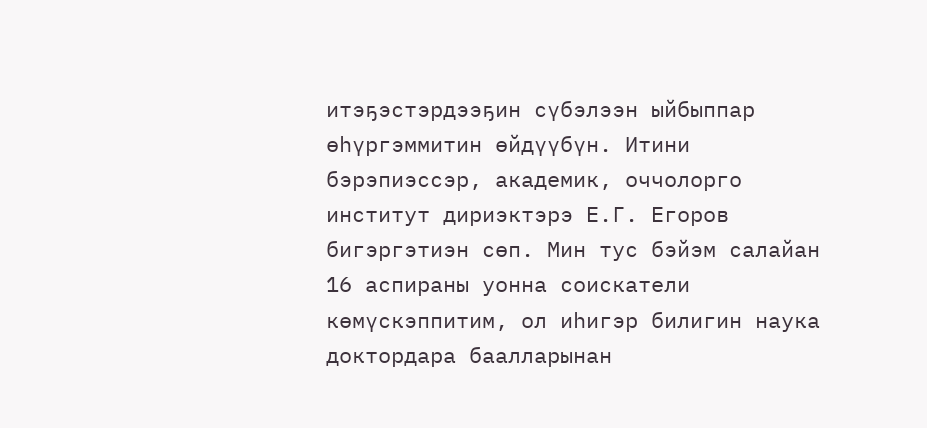итэҕэстэрдээҕин сүбэлээн ыйбыппар өһүргэммитин өйдүүбүн. Итини бэрэпиэссэр, академик, оччолорго институт дириэктэрэ Е.Г. Егоров бигэргэтиэн сөп. Мин тус бэйэм салайан 16 аспираны уонна соискатели көмүскэппитим, ол иһигэр билигин наука
доктордара баалларынан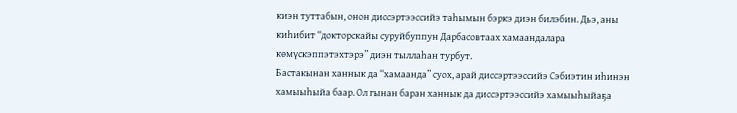киэн туттабын, онон диссэртээссийэ таһымын бэркэ диэн билэбин. Дьэ, аны киһибит “докторскайы суруйбуппун Дарбасовтаах хамаандалара көмүскэппэтэхтэрэ” диэн тыллаһан турбут.
Бастакынан ханнык да “хамаанда” суох, арай диссэртээссийэ Сэбиэтин иһинэн хамыыһыйа баар. Ол гынан баран ханнык да диссэртээссийэ хамыыһыйаҕа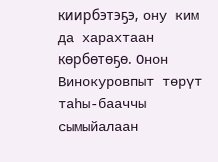киирбэтэҕэ, ону ким да харахтаан көрбөтөҕө. Онон Винокуровпыт төрүт таһы-бааччы сымыйалаан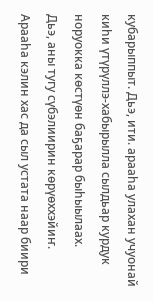кубарыппыт. Дьэ, ити. арааһа улахан учуонай киһи үтүрүллэ-хабырылла сылдьар курдук норуокка көстүөн баҕарар быһыылаах.
Дьэ, аны тугу сүбэлиирин көрүөххэйиҥ.
Арааһа кэлин хас да сыл устата наар биири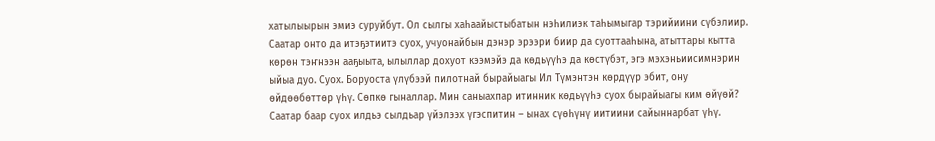хатылыырын эмиэ суруйбут. Ол сылгы хаһаайыстыбатын нэһилиэк таһымыгар тэрийиини сүбэлиир. Саатар онто да итэҕэтиитэ суох, учуонайбын дэнэр эрээри биир да суоттааһына, атыттары кытта көрөн тэҥнээн ааҕыыта, ылыллар дохуот кээмэйэ да көдьүүһэ да көстүбэт, эгэ мэхэньиисимнэрин ыйыа дуо. Суох. Боруоста үлүбээй пилотнай бырайыагы Ил Түмэнтэн көрдүүр эбит, ону өйдөөбөттөр үһү. Сөпкө гыналлар. Мин саныахпар итинник көдьүүһэ суох бырайыагы ким өйүөй?
Саатар баар суох илдьэ сылдьар үйэлээх үгэспитин – ынах сүөһүнү иитиини сайыннарбат үһү.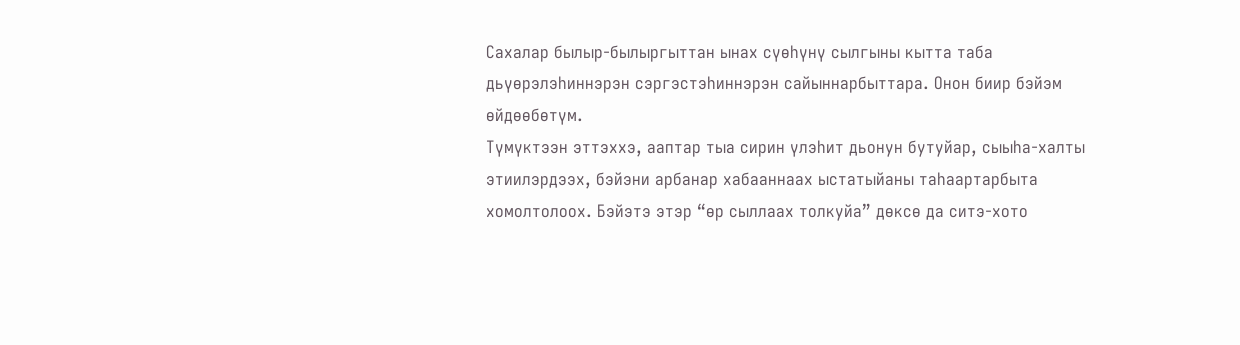Сахалар былыр-былыргыттан ынах сүөһүнү сылгыны кытта таба дьүөрэлэһиннэрэн сэргэстэһиннэрэн сайыннарбыттара. Онон биир бэйэм өйдөөбөтүм.
Түмүктээн эттэххэ, ааптар тыа сирин үлэһит дьонун бутуйар, сыыһа-халты этиилэрдээх, бэйэни арбанар хабааннаах ыстатыйаны таһаартарбыта хомолтолоох. Бэйэтэ этэр “өр сыллаах толкуйа” дөксө да ситэ-хото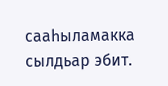сааһыламакка сылдьар эбит.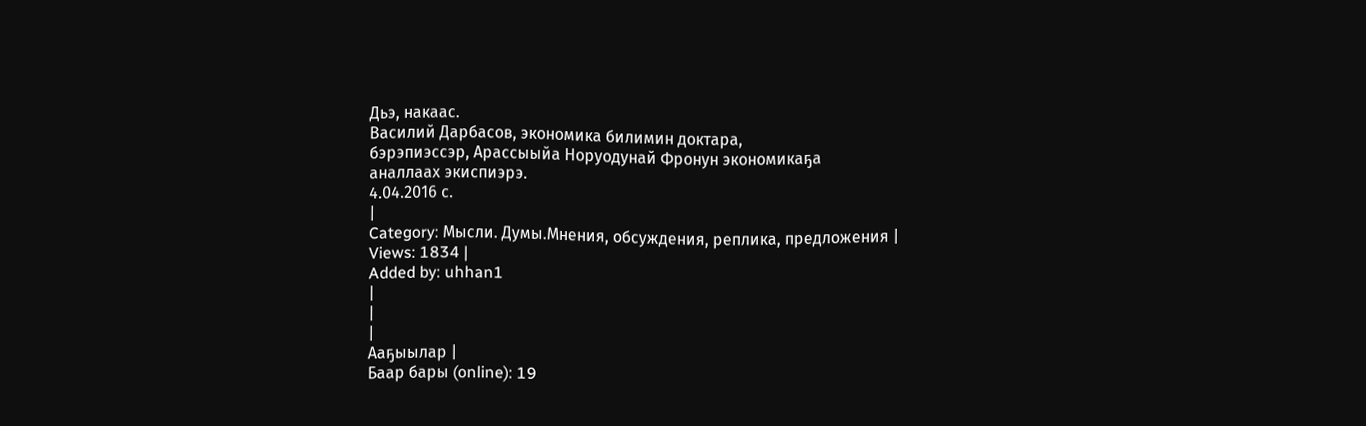Дьэ, накаас.
Василий Дарбасов, экономика билимин доктара,
бэрэпиэссэр, Арассыыйа Норуодунай Фронун экономикаҕа
аналлаах экиспиэрэ.
4.04.2016 с.
|
Category: Мысли. Думы.Мнения, обсуждения, реплика, предложения |
Views: 1834 |
Added by: uhhan1
|
|
|
Ааҕыылар |
Баар бары (online): 19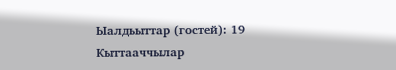Ыалдьыттар (гостей): 19 Кыттааччылар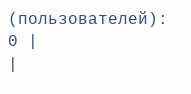(пользователей): 0 |
|